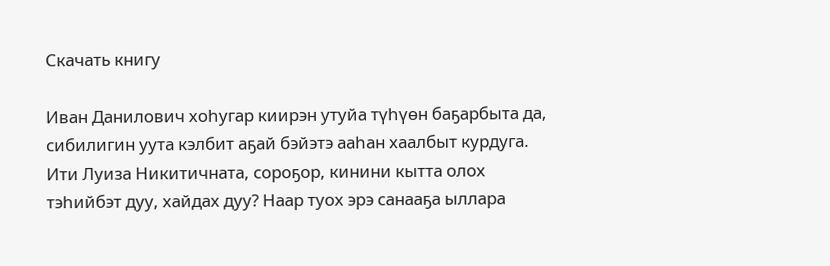Скачать книгу

Иван Данилович хоһугар киирэн утуйа түһүөн баҕарбыта да, сибилигин уута кэлбит аҕай бэйэтэ ааһан хаалбыт курдуга. Ити Луиза Никитичната, сороҕор, кинини кытта олох тэһийбэт дуу, хайдах дуу? Наар туох эрэ санааҕа ыллара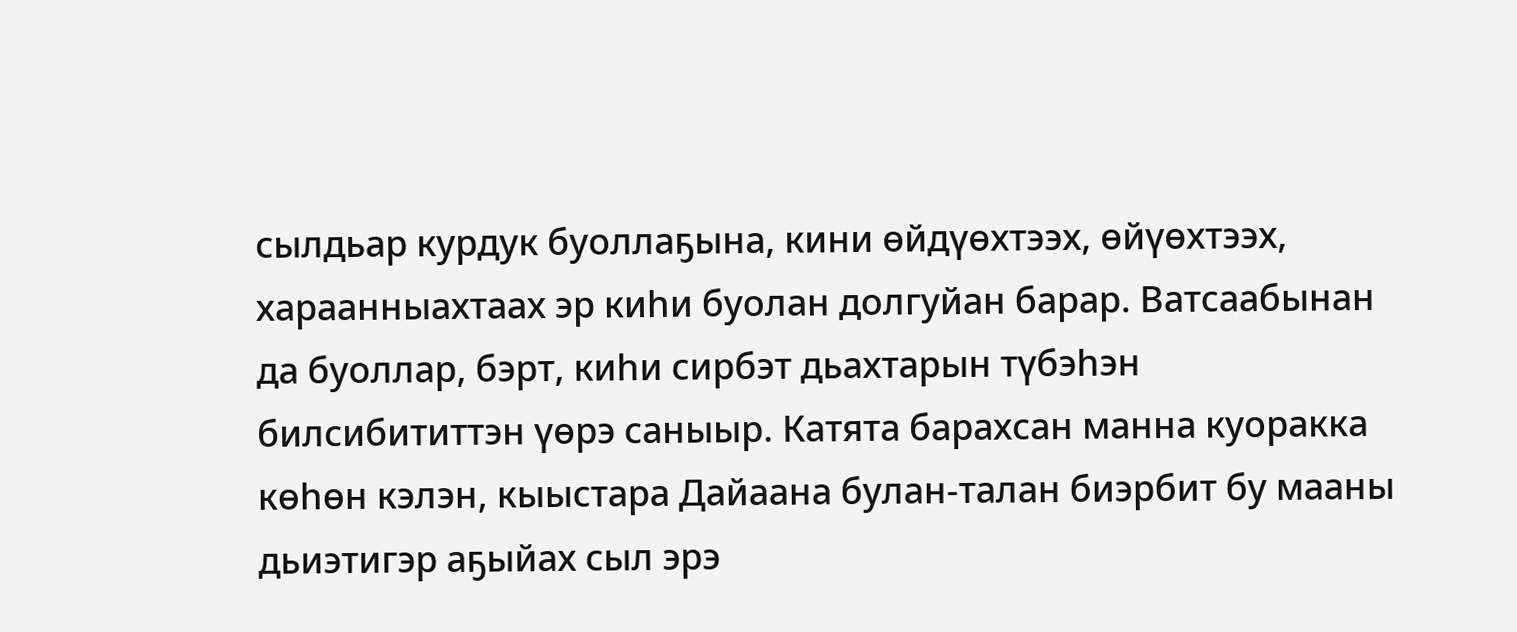сылдьар курдук буоллаҕына, кини өйдүөхтээх, өйүөхтээх, хараанныахтаах эр киһи буолан долгуйан барар. Ватсаабынан да буоллар, бэрт, киһи сирбэт дьахтарын түбэһэн билсибититтэн үөрэ саныыр. Катята барахсан манна куоракка көһөн кэлэн, кыыстара Дайаана булан-талан биэрбит бу мааны дьиэтигэр аҕыйах сыл эрэ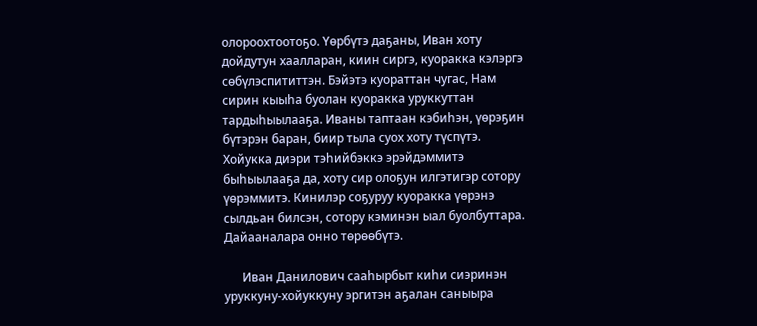олороохтоотоҕо. Үөрбүтэ даҕаны, Иван хоту дойдутун хаалларан, киин сиргэ, куоракка кэлэргэ сөбүлэспититтэн. Бэйэтэ куораттан чугас, Нам сирин кыыһа буолан куоракка уруккуттан тардыһыылааҕа. Иваны таптаан кэбиһэн, үөрэҕин бүтэрэн баран, биир тыла суох хоту түспүтэ. Хойукка диэри тэһийбэккэ эрэйдэммитэ быһыылааҕа да, хоту сир олоҕун илгэтигэр сотору үөрэммитэ. Кинилэр соҕуруу куоракка үөрэнэ сылдьан билсэн, сотору кэминэн ыал буолбуттара. Дайааналара онно төрөөбүтэ.

      Иван Данилович сааһырбыт киһи сиэринэн уруккуну-хойуккуну эргитэн аҕалан саныыра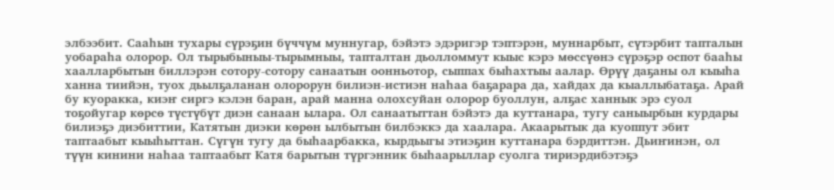элбээбит. Сааһын тухары сүрэҕин бүччүм муннугар, бэйэтэ эдэригэр тэптэрэн, муннарбыт, сүтэрбит тапталын уобараһа олорор. Ол тырыбыныы-тырымныы, тапталтан дьолломмут кыыс кэрэ мөссүөнэ сүрэҕэр оспот бааһы хаалларбытын биллэрэн сотору-сотору санаатын оонньотор, сыппах быһахтыы аалар. Өрүү даҕаны ол кыыһа ханна тиийэн, туох дьылҕаланан олорорун билиэн-истиэн наһаа баҕарара да, хайдах да кыаллыбатаҕа. Арай бу куоракка, киэҥ сиргэ кэлэн баран, арай манна олохсуйан олорор буоллун, алҕас ханнык эрэ суол тоҕойугар көрсө түстүбүт диэн санаан ылара. Ол санаатыттан бэйэтэ да куттанара, тугу саныырбын курдары билиэҕэ диэбиттии, Катятын диэки көрөн ылбытын билбэккэ да хаалара. Акаарытык да куоппут эбит таптаабыт кыыһыттан. Сүгүн тугу да быһаарбакка, кырдьыгы этиэҕин куттанара бэрдиттэн. Дьиҥинэн, ол түүн кинини наһаа таптаабыт Катя барытын түргэнник быһаарыллар суолга тириэрдибэтэҕэ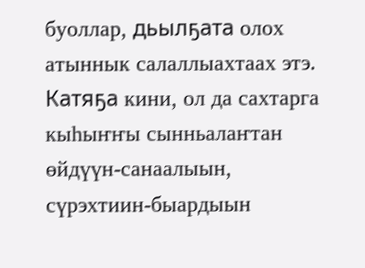буоллар, дьылҕата олох атыннык салаллыахтаах этэ. Катяҕа кини, ол да сахтарга кыһыҥҥы сынньалаҥтан өйдүүн-санаалыын, сүрэхтиин-быардыын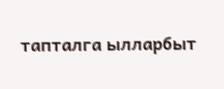тапталга ылларбыт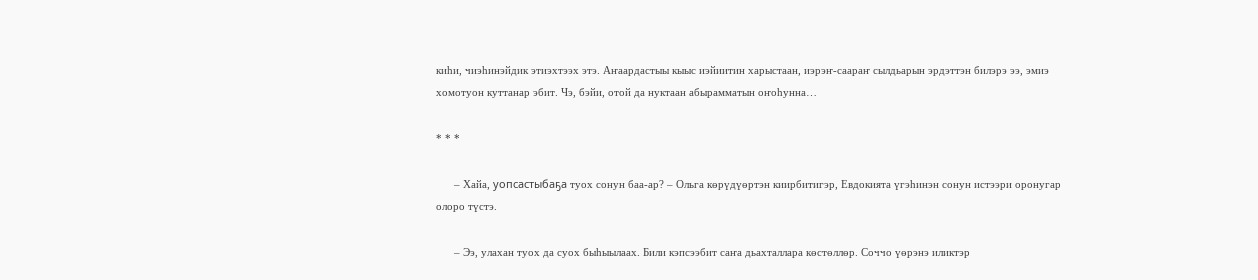киһи, чиэһинэйдик этиэхтээх этэ. Аҥаардастыы кыыс иэйиитин харыстаан, иэрэҥ-саараҥ сылдьарын эрдэттэн билэрэ ээ, эмиэ хомотуон куттанар эбит. Чэ, бэйи, отой да нуктаан абырамматын оҥоһунна…

* * *

      – Хайа, уопсастыбаҕа туох сонун баа-ар? – Ольга көрүдүөртэн киирбитигэр, Евдокията үгэһинэн сонун истээри оронугар олоро түстэ.

      – Ээ, улахан туох да суох быһыылаах. Били кэпсээбит саҥа дьахталлара көстөллөр. Соччо үөрэнэ иликтэр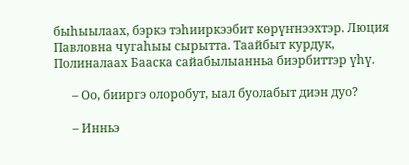быһыылаах, бэркэ тэһииркээбит көрүҥнээхтэр. Люция Павловна чугаһыы сырытта. Таайбыт курдук, Полиналаах Бааска сайабылыанньа биэрбиттэр үһү.

      – Оо, бииргэ олоробут, ыал буолабыт диэн дуо?

      – Инньэ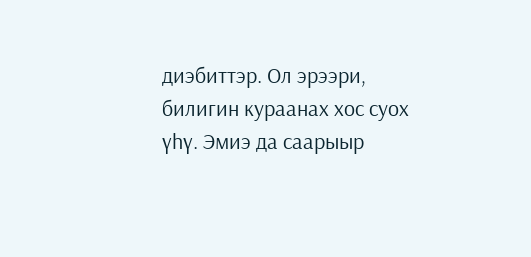диэбиттэр. Ол эрээри, билигин кураанах хос суох үһү. Эмиэ да саарыыр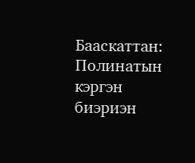Бааскаттан: Полинатын кэргэн биэриэн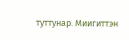туттунар. Миигиттэн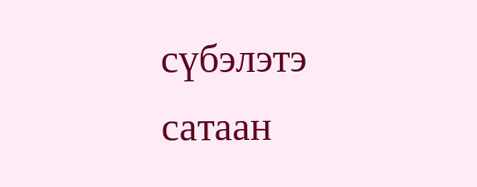сүбэлэтэ сатаан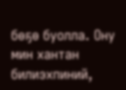бөҕө буолла. Ону мин хантан билиэхпиний,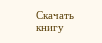Скачать книгу